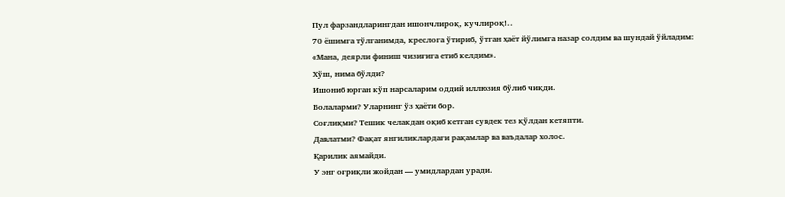Пул фарзандларингдан ишончлироқ, кучлироқ!..
70 ёшимга тўлганимда, креслога ўтириб, ўтган ҳаёт йўлимга назар солдим ва шундай ўйладим:
«Мана, деярли финиш чизиғига етиб келдим».
Хўш, нима бўлди?
Ишониб юрган кўп нарсаларим оддий иллюзия бўлиб чиқди.
Болаларми? Уларнинг ўз ҳаёти бор.
Соғлиқми? Тешик челакдан оқиб кетган сувдек тез қўлдан кетяпти.
Давлатми? Фақат янгиликлардаги рақамлар ва ваъдалар холос.
Қарилик аямайди.
У энг оғриқли жойдан — умидлардан уради.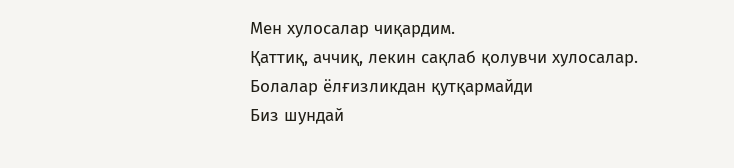Мен хулосалар чиқардим.
Қаттиқ, аччиқ, лекин сақлаб қолувчи хулосалар.
Болалар ёлғизликдан қутқармайди
Биз шундай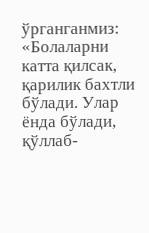ўрганганмиз:
«Болаларни катта қилсак, қарилик бахтли бўлади. Улар ёнда бўлади, қўллаб-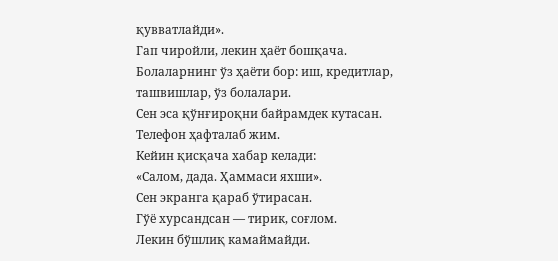қувватлайди».
Гап чиройли, лекин ҳаёт бошқача.
Болаларнинг ўз ҳаёти бор: иш, кредитлар, ташвишлар, ўз болалари.
Сен эса қўнғироқни байрамдек кутасан.
Телефон ҳафталаб жим.
Кейин қисқача хабар келади:
«Салом, дада. Ҳаммаси яхши».
Сен экранга қараб ўтирасан.
Гўё хурсандсан — тирик, соғлом.
Лекин бўшлиқ камаймайди.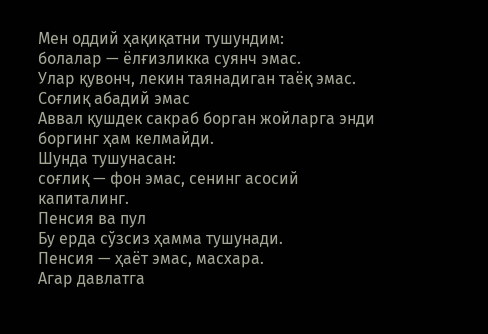Мен оддий ҳақиқатни тушундим:
болалар — ёлғизликка суянч эмас.
Улар қувонч, лекин таянадиган таёқ эмас.
Соғлиқ абадий эмас
Аввал қушдек сакраб борган жойларга энди боргинг ҳам келмайди.
Шунда тушунасан:
соғлиқ — фон эмас, сенинг асосий капиталинг.
Пенсия ва пул
Бу ерда сўзсиз ҳамма тушунади.
Пенсия — ҳаёт эмас, масхара.
Агар давлатга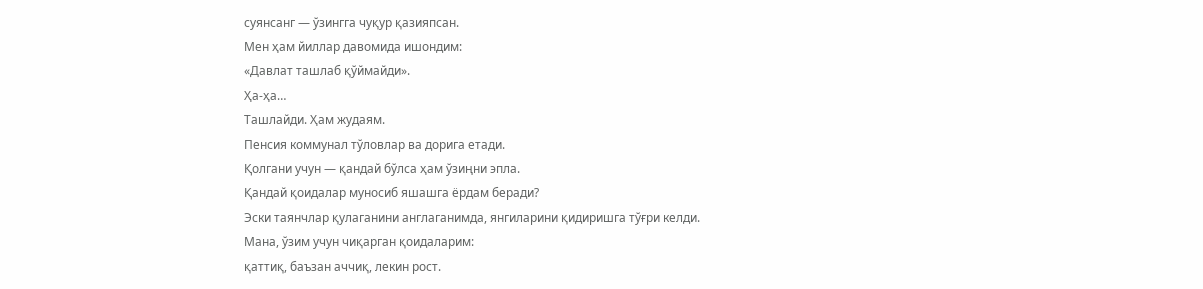суянсанг — ўзингга чуқур қазияпсан.
Мен ҳам йиллар давомида ишондим:
«Давлат ташлаб қўймайди».
Ҳа-ҳа…
Ташлайди. Ҳам жудаям.
Пенсия коммунал тўловлар ва дорига етади.
Қолгани учун — қандай бўлса ҳам ўзиңни эпла.
Қандай қоидалар муносиб яшашга ёрдам беради?
Эски таянчлар қулаганини англаганимда, янгиларини қидиришга тўғри келди.
Мана, ўзим учун чиқарган қоидаларим:
қаттиқ, баъзан аччиқ, лекин рост.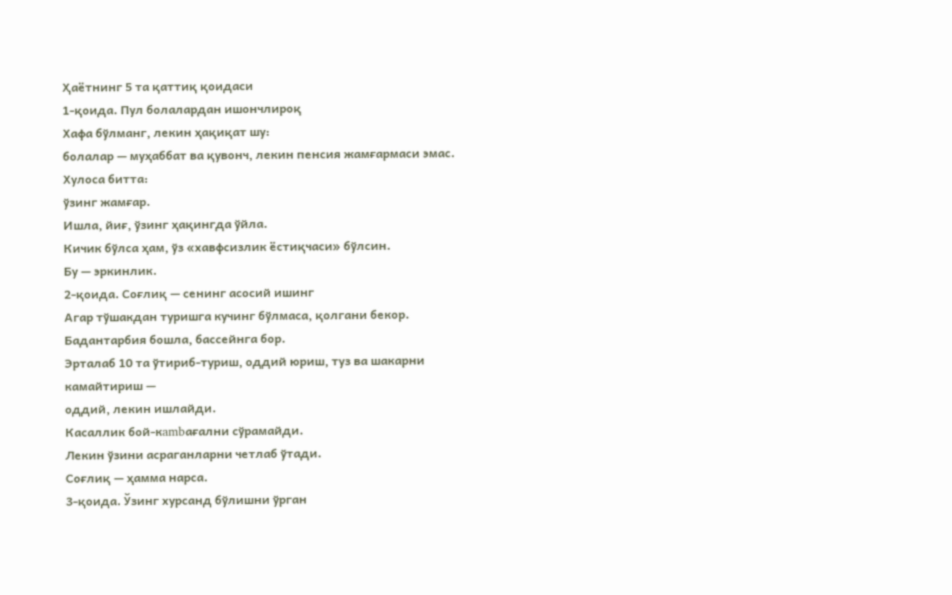Ҳаётнинг 5 та қаттиқ қоидаси
1-қоида. Пул болалардан ишончлироқ
Хафа бўлманг, лекин ҳақиқат шу:
болалар — муҳаббат ва қувонч, лекин пенсия жамғармаси эмас.
Хулоса битта:
ўзинг жамғар.
Ишла, йиғ, ўзинг ҳақингда ўйла.
Кичик бўлса ҳам, ўз «хавфсизлик ёстиқчаси» бўлсин.
Бу — эркинлик.
2-қоида. Соғлиқ — сенинг асосий ишинг
Агар тўшакдан туришга кучинг бўлмаса, қолгани бекор.
Бадантарбия бошла, бассейнга бор.
Эрталаб 10 та ўтириб-туриш, оддий юриш, туз ва шакарни камайтириш —
оддий, лекин ишлайди.
Касаллик бой-кambағални сўрамайди.
Лекин ўзини асраганларни четлаб ўтади.
Соғлиқ — ҳамма нарса.
3-қоида. Ўзинг хурсанд бўлишни ўрган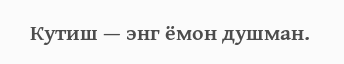Кутиш — энг ёмон душман.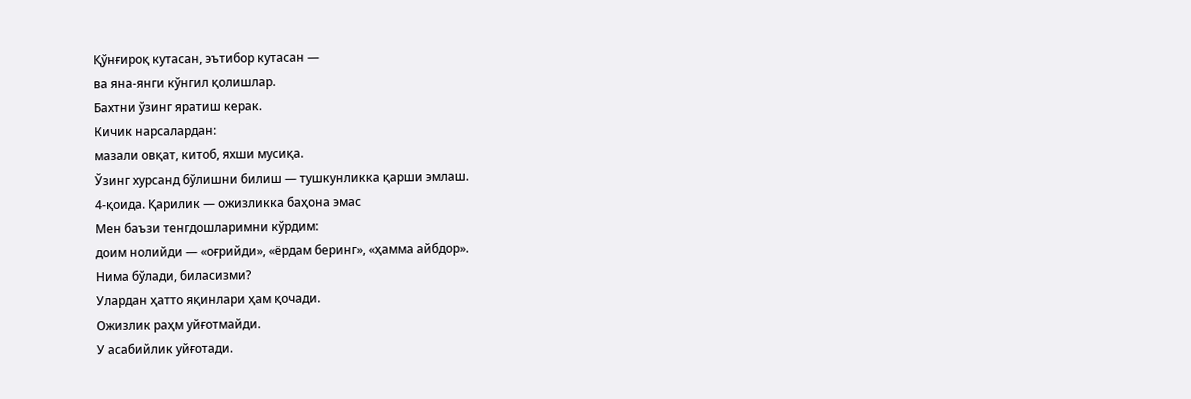Қўнғироқ кутасан, эътибор кутасан —
ва яна-янги кўнгил қолишлар.
Бахтни ўзинг яратиш керак.
Кичик нарсалардан:
мазали овқат, китоб, яхши мусиқа.
Ўзинг хурсанд бўлишни билиш — тушкунликка қарши эмлаш.
4-қоида. Қарилик — ожизликка баҳона эмас
Мен баъзи тенгдошларимни кўрдим:
доим нолийди — «оғрийди», «ёрдам беринг», «ҳамма айбдор».
Нима бўлади, биласизми?
Улардан ҳатто яқинлари ҳам қочади.
Ожизлик раҳм уйғотмайди.
У асабийлик уйғотади.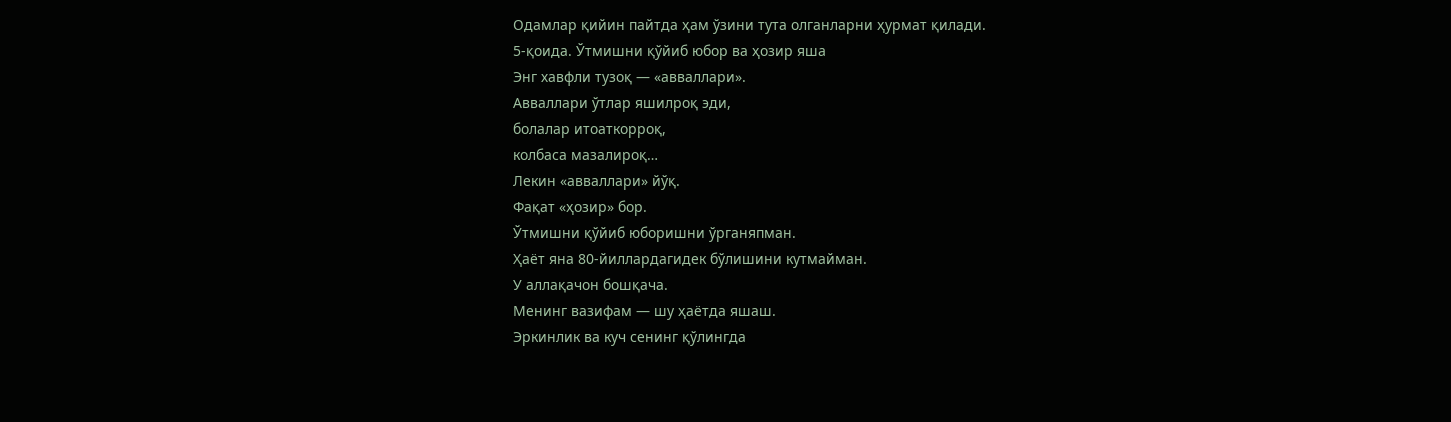Одамлар қийин пайтда ҳам ўзини тута олганларни ҳурмат қилади.
5-қоида. Ўтмишни қўйиб юбор ва ҳозир яшa
Энг хавфли тузоқ — «авваллари».
Авваллари ўтлар яшилроқ эди,
болалар итоаткорроқ,
колбаса мазалироқ…
Лекин «авваллари» йўқ.
Фақат «ҳозир» бор.
Ўтмишни қўйиб юборишни ўрганяпман.
Ҳаёт яна 80-йиллардагидек бўлишини кутмайман.
У аллақачон бошқача.
Менинг вазифам — шу ҳаётда яшаш.
Эркинлик ва куч сенинг қўлингда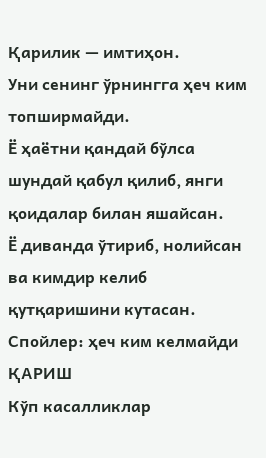Қарилик — имтиҳон.
Уни сенинг ўрнингга ҳеч ким топширмайди.
Ё ҳаётни қандай бўлса шундай қабул қилиб, янги қоидалар билан яшайсан.
Ё диванда ўтириб, нолийсан ва кимдир келиб қутқаришини кутасан.
Спойлер: ҳеч ким келмайди
ҚАРИШ
Кўп касалликлар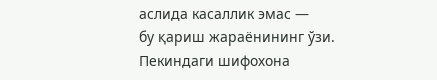аслида касаллик эмас —
бу қариш жараёнининг ўзи.
Пекиндаги шифохона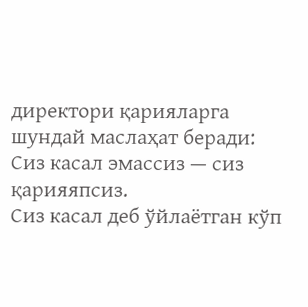директори қарияларга шундай маслаҳат беради:
Сиз касал эмассиз — сиз қарияяпсиз.
Сиз касал деб ўйлаётган кўп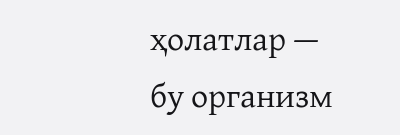ҳолатлар —
бу организм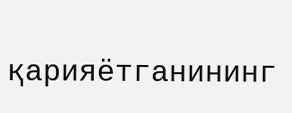қарияётганининг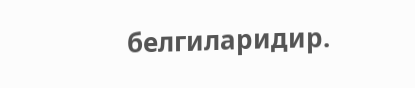белгиларидир.